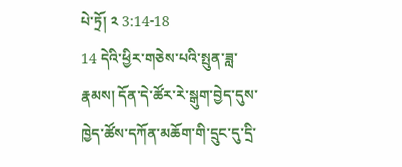པེ་ཏྲོ། ༢ 3:14-18
14 དེའི་ཕྱིར་གཅེས་པའི་སྤུན་ཟླ་རྣམས། དོན་དེ་ཚོར་རེ་སྒུག་བྱེད་དུས་ཁྱེད་ཚོས་དཀོན་མཆོག་གི་དྲུང་དུ་དྲི་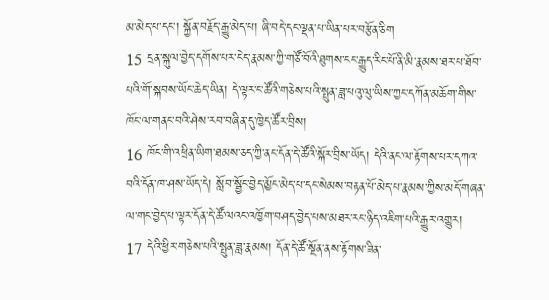མ་མེད་པ་དང་། སྐྱོན་བརྗོད་རྒྱུ་མེད་པ། ཞི་བདེ་དང་ལྡན་པ་ཡིན་པར་བརྩོན་ཅིག
15 དྲན་སྐུལ་བྱེད་དགོས་པར་ངེད་རྣམས་ཀྱི་གཙོ་བོའི་ཐུགས་ངང་རྒྱུད་རིང་པོ་ནི་མི་རྣམས་ཐར་པ་ཐོབ་པའི་གོ་སྐབས་ཡོང་ཆེད་ཡིན། དེ་ལྟར་ང་ཚོའི་གཅེས་པའི་སྤུན་ཟླ་པའུ་ལུ་ཡིས་ཀྱང་དཀོན་མཆོག་གིས་ཁོང་ལ་གནང་བའི་ཤེས་རབ་བཞིན་དུ་ཁྱེད་ཚོར་བྲིས།
16 ཁོང་གི་འཕྲིན་ཡིག་ཐམས་ཅད་ཀྱི་ནང་དོན་དེ་ཚོའི་སྐོར་བྲིས་ཡོད། དེའི་ནང་ལ་རྟོགས་པར་དཀའ་བའི་དོན་ཁ་ཤས་ཡོད་དེ། སློབ་སྦྱོང་བྱེད་མྱོང་མེད་པ་དང་སེམས་བརྟན་པོ་མེད་པ་རྣམས་ཀྱིས་མདོ་གཞན་ལ་གང་བྱེད་པ་ལྟར་དོན་དེ་ཚོ་ལའང་འཁྱོག་བཤད་བྱེད་པས་མཐར་རང་ཉིད་འཇིག་པའི་རྒྱུར་འགྱུར།
17 དེའི་ཕྱིར་གཅེས་པའི་སྤུན་ཟླ་རྣམས། དོན་དེ་ཚོ་སྔོན་ནས་རྟོགས་ཟིན་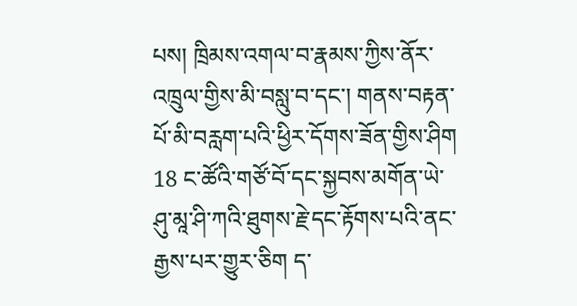པས། ཁྲིམས་འགལ་བ་རྣམས་ཀྱིས་ནོར་འཁྲུལ་གྱིས་མི་བསླུ་བ་དང་། གནས་བརྟན་པོ་མི་བརླག་པའི་ཕྱིར་དོགས་ཟོན་གྱིས་ཤིག
18 ང་ཚོའི་གཙོ་བོ་དང་སྐྱབས་མགོན་ཡེ་ཤུ་མཱ་ཤི་ཀའི་ཐུགས་རྗེ་དང་རྟོགས་པའི་ནང་རྒྱས་པར་གྱུར་ཅིག ད་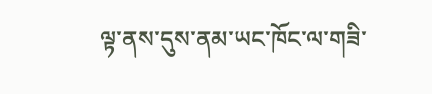ལྟ་ནས་དུས་ནམ་ཡང་ཁོང་ལ་གཟི་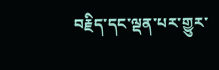བརྗིད་དང་ལྡན་པར་གྱུར་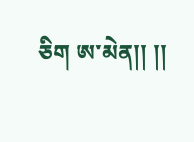ཅིག ཨ་མེན།། །།